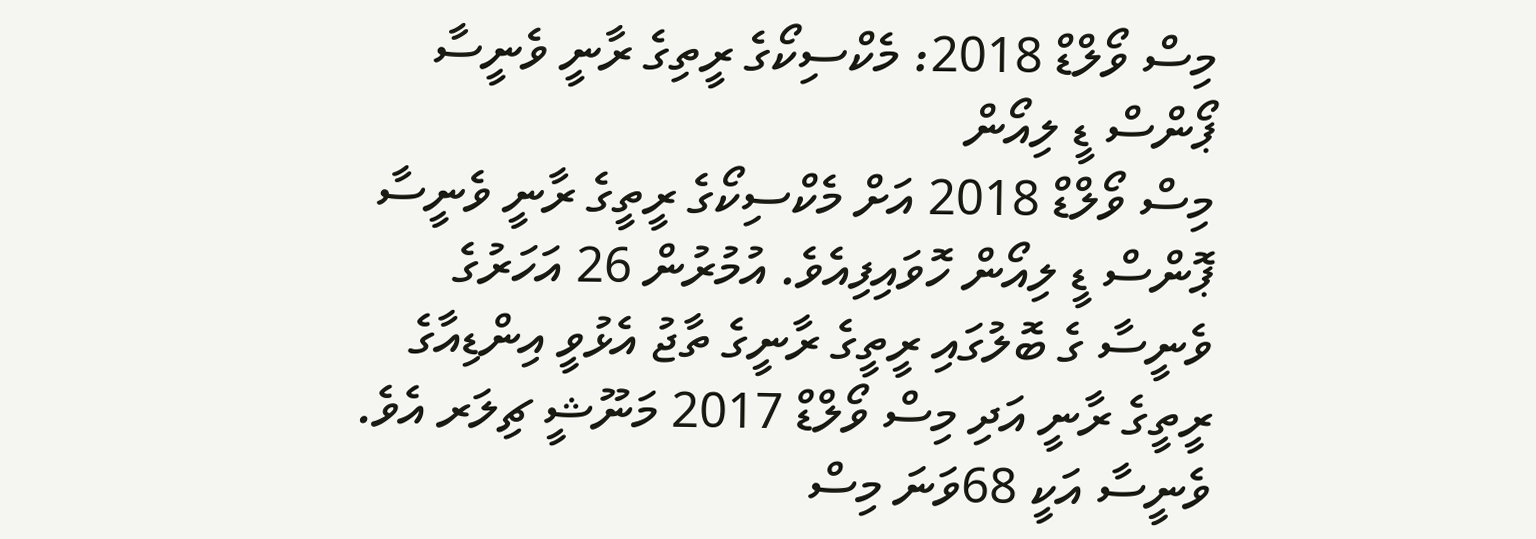މިސް ވޯލްޑް 2018: މެކްސިކޯގެ ރީތިގެ ރާނީ ވެނީސާ ޕޯންސް ޑީ ލިއޯން
މިސް ވޯލްޑް 2018 އަށް މެކްސިކޯގެ ރީތީގެ ރާނީ ވެނީސާ ޕޮންސް ޑީ ލިއޯން ހޮވައިފިއެވެ. އުމުރުން 26 އަހަރުގެ ވެނީސާ ގެ ބޮލުގައި ރީތީގެ ރާނީގެ ތާޖު އެޅުވީ އިންޑިއާގެ ރީތީގެ ރާނީ އަދި މިސް ވޯލްޑް 2017 މަނޫޝީ ޗިލަރ އެވެ. ވެނީސާ އަކީ 68ވަނަ މިސް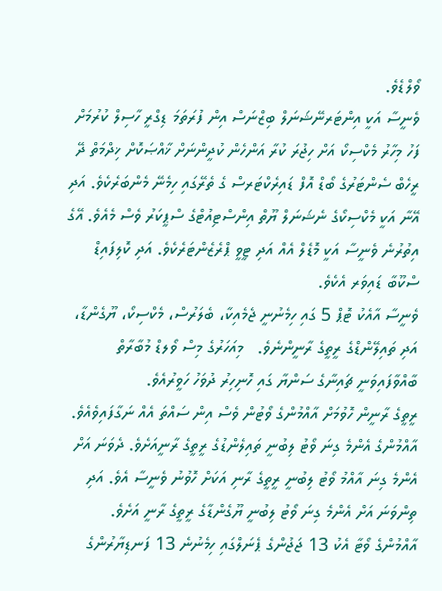ވޯލްޑެވެ.
ވެނީސާ އަކީ އިންޓަރނޭޝަނަލް ބިޒްނަސް އިން ފުރަތަމަ ޑިގްރީ ހާސިލް ކުރުމަށް ފަހު މިހާރު މެކްސިކޯ އަށް ހިޖުރަ ކުރާ އަންހެން ކުދީންނަށް ޚާއްޞަކޮށް ޚިދްމަތް ދޭ ރީހެބް ސެންޓަރުގެ ބޯޑް އޮފް ޑައިރެކްޓަރސް ގެ ތެރޭގައި ހިމެނޭ މެންބަރެކެވެ. އަދި އޭނާ އަކީ މެކްސިކޯގެ ނެޝަނަލް ޔޫތް އިންސްޓިއުޓްގެ ސްޕީކަރު ވެސް މެއެވެ. އޭގެ އިތުރުނެ ވެނީސާ އަކީ މޮޑެލް އެއް އަދި ޓީވީ ޕްރެޒެންޓަރެކެވެ. އަދި ކޮލިފައިޑް ސްކޫބާ ޑައިވަރ އެކެވެ.
ވެނީސާ އާއެކު ޓޮޕް 5 ގައި ހިމެނުނީ ޖެމެއިކާ، ބެލަރުސް، މެކްސިކޯ، ޔޫގެންޑާ، އަދި ތައިލޭންޑްގެ ރީތީގެ ރާނީންނެވެ.   މިއަހަރުގެ މިސް ވޯލޑް މުބާރާތް ބާއްވާފައިވަނީ ޗައިނާގެ ސަންޔާ ގައި ހޮނިހިރު ދުވަހު ހަވީރުއެވެ.
ރީތީގެ ރާނީން ހޮވުމަށް އާއްމުންގެ ވޯޓުން ވެސް އިން ސައްތަ އެއް ނަގާފައިވެއެވެ. އާއްމުންގެ އެންމެ ގިނަ ވޯޓު ލިބުނީ ތައިލެންޑުގެ ރީތީގެ ރާނީއަށެވެ. ދެވަނަ އަށް އެންމެ ގިނަ އާއްމު ވޯޓު ލިބުނީ ރީތީގެ ރާނި އަކަށް ހޮވުނު ވެނީސާ އެވެ. އަދި ތިންވަނަ އަށް އެންމެ ގިނަ ވޯޓު ލިބުނީ ޔޫގެންޑާގެ ރީތީގެ ރާނީ އަށެވެ.
އާއްމުންގެ ވޯޓާ އެކު 13 ޖަޖުންގެ ޕެނަލްގައި ހިމެނުނެ 13 ފަނޑިޔާރުންގެ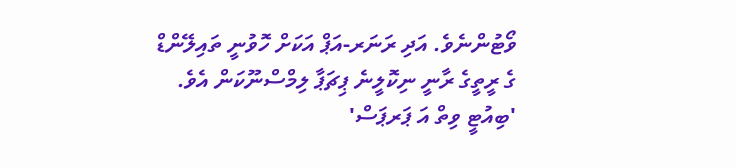ވޯޓުންނެވެ. އަދި ރަނަރ-އަޕް އަކަށް ހޮވުނީ ތައިލޭންޑް ގެ ރީތީގެ ރާނީ ނިކޮލީނެ ޕިޗަޕާ ލިމްސްނޫކަން އެވެ.
'ބިއުޓީ ވިތް އަ ޕަރޕަސް'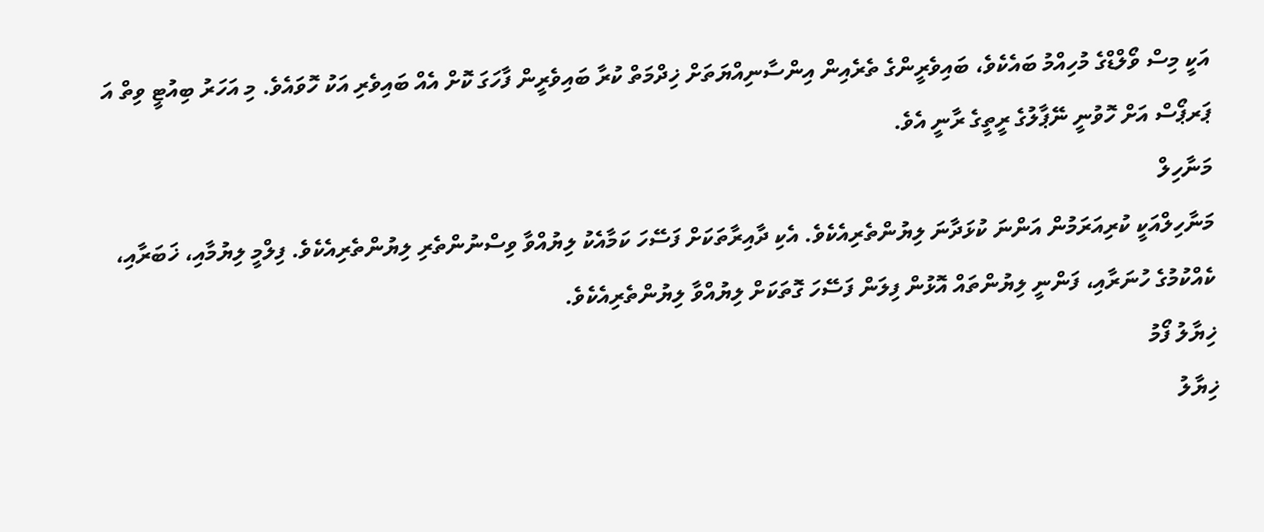އަކީ މިސް ވޯލްޑްގެ މުހިއްމު ބައެކެވެ، ބައިވެރީންގެ ތެރެއިން އިންސާނިއްޔަތަށް ޚިދްމަތް ކުރާ ބައިވެރީން ފާހަގަ ކޮށް އެއް ބައިވެރި އަކު ހޮވައެވެ. މި އަހަރު ބިއުޓީ ވިތް އަ ޕަރޕޯސް އަށް ހޮވުނީ ނޭޕާލުގެ ރީތީގެ ރާނީ އެވެ.
މަނާހިލް
މަނާހިލްއަކީ ކުރިއަރަމުން އަންނަ ކުޅަދާނަ ލިޔުންތެރިއެކެވެ. އެކި ދާއިރާތަކަށް ފަސޭހަ ކަމާއެކު ލިޔުއްވާ ވިސްނުންތެރި ލިޔުންތެރިއެކެވެ. ފިލްމީ ލިޔުމާއި، ޚަބަރާއި، ކެއްކުމުގެ ހުނަރާއި، ފަންނީ ލިޔުންތައް އޮޅުން ފިލަން ފަސޭހަ ގޮތަކަށް ލިޔުއްވާ ލިޔުންތެރިއެކެވެ.
ޚިޔާލު ފޯމު
ޚިޔާލު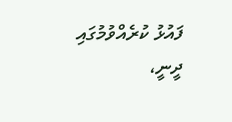ފައުޅު ކުރެއްވުމުގައި ދީނީ،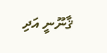ޤާނޫނީ އަދި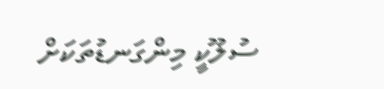ސުލޫކީ މިންގަނޑުތަކަށް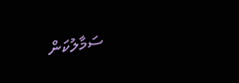ސަމާލުކަން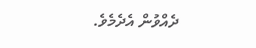ދެއްވުން އެދެމެވެ.